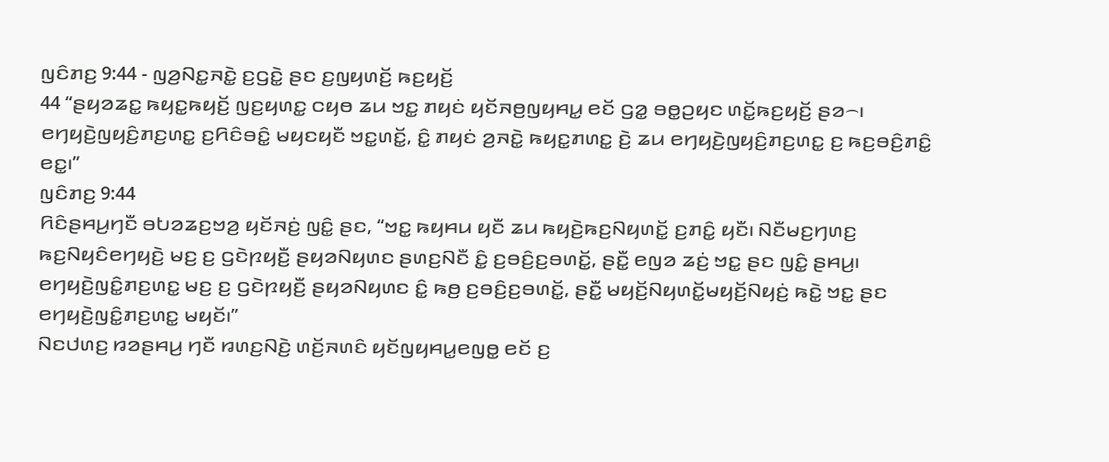ꤜꤢꤨꤊꤢ꤬ 9:44 - ꤜꤤ꤬ꤡꤢ꤭ꤏꤢꤧ꤭ ꤢ꤬ꤞꤢꤧ꤭ ꤔꤢ ꤢ꤬ꤜꤟꤛꤢꤩ꤬ ꤒꤢ꤬ꤟꤢꤩ꤬
44 “ꤔꤟꤤꤘꤢ꤭ ꤒꤟꤢ꤭ꤒꤟꤢꤩ꤬ ꤜꤢ꤬ꤟꤛꤢ꤭ ꤍꤟꤥ ꤘꤣ ꤠꤢ꤭ ꤊꤟꤢꤦ ꤟꤢꤩꤏꤥ꤬ꤜꤟꤌꤣ꤭ ꤕꤢꤩ ꤞꤤ꤭ ꤋꤥ꤭ꤑꤟꤢ ꤛꤢꤩ꤭ꤒꤢ꤬ꤟꤢꤩ꤬ ꤔꤤ꤮꤯ ꤕꤚꤟꤢꤧ꤬ꤜꤟꤢꤨ꤬ꤊꤢ꤬ꤛꤢ꤭ ꤢ꤬ꤖꤢꤨꤋꤢꤨ꤭ ꤗꤟꤢꤟꤢꤪ ꤠꤢ꤭ꤛꤢꤩ꤭, ꤢꤨ꤭ ꤊꤟꤢꤦ ꤤ꤬ꤏꤢꤧ꤭ ꤒꤟꤢ꤭ꤊꤛꤢ꤭ ꤢꤧ꤬ ꤘꤣ ꤕꤚꤟꤢꤧ꤬ꤜꤟꤢꤨ꤬ꤊꤢ꤬ꤛꤢ꤭ ꤢ꤬ ꤒꤢ꤬ꤋꤢꤨ꤬ꤊꤢꤨ꤭ ꤕꤢ꤭꤯”
ꤜꤢꤨꤊꤢ꤬ 9:44
ꤖꤢꤨꤔꤌꤣ꤬ꤚꤢꤪ ꤋꤝꤤꤘꤢ꤬ꤠꤤ꤬ ꤟꤢꤩꤏꤢꤦ꤬ ꤜꤢꤨ꤭ ꤔꤢ, “ꤠꤢ꤭ ꤒꤟꤌꤣ ꤟꤢꤪ ꤘꤣ ꤒꤟꤢꤧ꤬ꤒꤢ꤬ꤡꤟꤛꤢꤩ꤭ ꤢ꤬ꤊꤢꤨ꤭ ꤟꤢꤪ꤯ ꤡꤢꤪꤗꤢ꤬ꤚꤛꤢ꤬ ꤒꤢ꤬ꤡꤟꤢꤨꤕꤚꤟꤢꤧ꤬ ꤗꤢ꤬ ꤢ꤬ ꤞꤢꤧꤐꤟꤢꤪ꤬ ꤔꤟꤤꤡꤟꤛꤢ ꤔꤛꤢ꤬ꤡꤢꤪ ꤢꤨ꤭ ꤢ꤬ꤋꤢꤨ꤬ꤢ꤬ꤋꤛꤢꤩ꤭, ꤔꤢꤪ꤭ ꤕꤜꤤ ꤘꤢꤦ꤬ ꤠꤢ꤭ ꤔꤢ ꤜꤢꤨ꤭ ꤔꤌꤣ꤬꤯ ꤕꤚꤟꤢꤧ꤬ꤜꤢꤨ꤭ꤊꤢ꤬ꤛꤢ꤭ ꤗꤢ꤬ ꤢ꤬ ꤞꤢꤧꤐꤟꤢꤪ꤬ ꤔꤟꤤꤡꤟꤛꤢ ꤢꤨ꤭ ꤒꤥ꤬ ꤢ꤬ꤋꤢꤨ꤬ꤢ꤬ꤋꤛꤢꤩ꤭, ꤔꤢꤪ꤭ ꤗꤟꤢꤩ꤬ꤡꤟꤛꤢꤩ꤭ꤗꤟꤢꤩ꤬ꤡꤟꤢꤦ꤬ ꤒꤢꤧ꤭ ꤠꤢ꤭ ꤔꤢ ꤕꤚꤟꤢꤧ꤬ꤜꤢꤨ꤭ꤊꤢ꤬ꤛꤢ꤭ ꤗꤟꤢꤩ꤯”
ꤡꤢꤓꤛꤢ꤬ ꤙꤤꤔꤌꤣ꤬ ꤚꤢꤪ ꤙꤛꤢ꤬ꤡꤢꤧ꤬ ꤛꤢꤩ꤬ꤏꤛꤢꤨ ꤟꤢꤩꤜꤟꤌꤣ꤭ꤕꤜꤥ꤭ ꤕꤢꤩ ꤢ꤬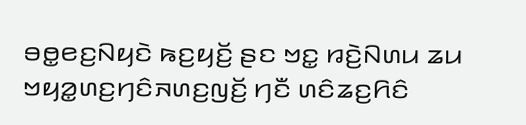ꤋꤥ꤭ꤕꤢ꤬ꤡꤟꤢꤧ ꤒꤢ꤬ꤟꤢꤩ꤬ ꤔꤢ ꤠꤢ꤭ ꤙꤢꤧ꤬ꤡꤛꤣ ꤘꤣ ꤠꤟꤤ꤭ꤛꤢ꤬ꤚꤢꤨꤏꤛꤢ꤬ꤜꤢꤩ꤬ ꤚꤢꤪ ꤛꤢꤨꤘꤢ꤬ꤖꤢꤨ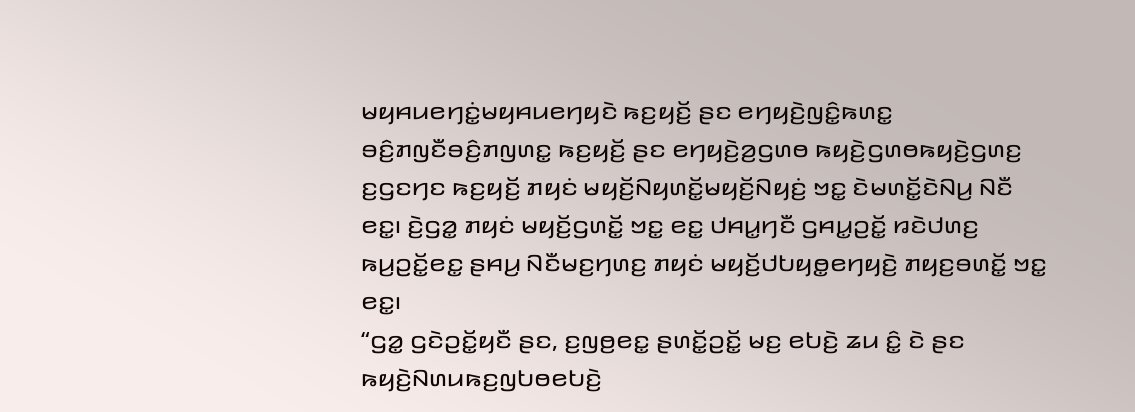ꤗꤟꤌꤣꤕꤚꤢꤦ꤭ꤗꤟꤌꤣꤕꤚꤟꤢꤧ ꤒꤢ꤬ꤟꤢꤩ꤬ ꤔꤢ ꤕꤚꤟꤢꤧ꤬ꤜꤢꤨ꤭ꤒꤛꤢ꤭ ꤋꤢꤨ꤬ꤊꤜꤢꤪꤋꤢꤨ꤬ꤊꤜꤛꤢ꤭ ꤒꤢ꤬ꤟꤢꤩ꤬ ꤔꤢ ꤕꤚꤟꤢꤧ꤬ꤤ꤬ꤞꤛꤥ ꤒꤟꤢꤧ꤬ꤞꤛꤥꤒꤟꤢꤧ꤬ꤞꤛꤢ꤬ ꤢ꤬ꤞꤢꤚꤢ ꤒꤢ꤬ꤟꤢꤩ꤬ ꤊꤟꤢꤦ ꤗꤟꤢꤩ꤬ꤡꤟꤛꤢꤩ꤭ꤗꤟꤢꤩ꤬ꤡꤟꤢꤦ꤬ ꤠꤢ꤭ ꤢꤧꤗꤛꤢꤩ꤭ꤢꤧꤡꤣ꤬ ꤡꤢꤪ ꤕꤢ꤭꤯ ꤢꤧ꤬ꤞꤤ꤭ ꤊꤟꤢꤦ ꤗꤟꤢꤩ꤬ꤞꤛꤢꤩ꤭ ꤠꤢ꤭ ꤕꤢ꤭ ꤓꤌꤣ꤭ꤚꤢꤪ ꤞꤌꤣ꤭ꤑꤢꤩ꤭ ꤙꤢꤧꤓꤛꤢ꤬ ꤒꤣ꤬ꤑꤢꤩ꤭ꤕꤢ꤭ ꤔꤌꤣ꤬ ꤡꤢꤪꤗꤢ꤬ꤚꤛꤢ꤬ ꤊꤟꤢꤦ ꤗꤟꤢꤩ꤬ꤓꤝꤟꤥ꤭ꤕꤚꤟꤢꤧ꤬ ꤊꤟꤢ꤬ꤋꤛꤢꤩ꤭ ꤠꤢ꤭ ꤕꤢ꤭꤯
“ꤞꤤ꤭ ꤞꤢꤧꤑꤢꤩ꤭ꤟꤢꤪ ꤔꤢ, ꤢ꤬ꤜꤥ꤬ꤕꤢ꤭ ꤔꤛꤢꤩ꤭ꤑꤢꤩ꤭ ꤗꤢ꤬ ꤕꤝꤢꤧ꤬ ꤘꤣ ꤢꤨ꤭ ꤢꤧ ꤔꤢ ꤒꤟꤢꤧ꤬ꤡꤛꤣꤒꤢ꤬ꤜꤝꤥꤕꤝꤢꤧ꤬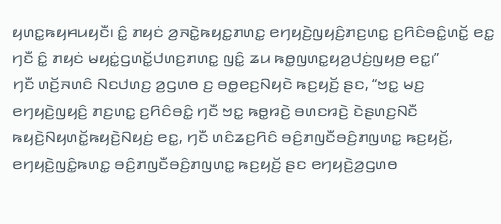ꤟꤛꤢ꤭ꤒꤟꤌꤣꤟꤢꤪ꤯ ꤢꤨ꤭ ꤊꤟꤢꤦ ꤤ꤬ꤏꤢꤧ꤭ꤒꤟꤢ꤭ꤊꤛꤢ꤭ ꤕꤚꤟꤢꤧ꤬ꤜꤟꤢꤨ꤬ꤊꤢ꤬ꤛꤢ꤭ ꤢ꤬ꤖꤢꤨꤋꤢꤨ꤭ꤛꤢꤩ꤭ ꤕꤢ꤭ ꤚꤢꤪ ꤢꤨ꤭ ꤊꤟꤢꤦ ꤗꤟꤢꤦ꤭ꤞꤛꤢꤩ꤭ꤓꤛꤢ꤬ꤊꤛꤢ꤭ ꤜꤢꤨ꤭ ꤘꤣ ꤒꤥ꤭ꤜꤛꤢ꤭ꤟꤤ꤬ꤓꤢꤦ꤬ꤜꤟꤥ꤬ ꤕꤢ꤭꤯”
ꤚꤢꤪ ꤛꤢꤩ꤬ꤏꤛꤢꤨ ꤡꤢꤓꤛꤢ꤬ ꤤ꤬ꤞꤛꤥ ꤢ꤬ ꤋꤥ꤭ꤕꤢ꤬ꤡꤟꤢꤧ ꤒꤢ꤬ꤟꤢꤩ꤬ ꤔꤢ, “ꤠꤢ꤭ ꤗꤢ꤬ ꤕꤚꤟꤢꤧ꤬ꤜꤟꤢꤨ꤬ ꤊꤢ꤬ꤛꤢ꤭ ꤢ꤬ꤖꤢꤨꤋꤢꤨ꤭ ꤚꤢꤪ ꤠꤢ꤭ ꤒꤥ꤭ꤙꤢꤧ꤬ ꤋꤛꤢꤙꤢꤧ꤬ ꤢꤧꤔꤛꤢ꤬ꤡꤢꤪ ꤒꤟꤢꤧ꤬ꤡꤟꤛꤢꤩ꤭ꤒꤟꤢꤧ꤬ꤡꤟꤢꤦ꤬ ꤕꤢ꤭, ꤚꤢꤪ ꤛꤢꤨꤘꤢ꤬ꤖꤢꤨ ꤋꤢꤨ꤬ꤊꤜꤢꤪꤋꤢꤨ꤬ꤊꤜꤛꤢ꤭ ꤒꤢ꤬ꤟꤢꤩ꤬, ꤕꤚꤟꤢꤧ꤬ꤜꤢꤨ꤭ꤒꤛꤢ꤭ ꤋꤢꤨ꤬ꤊꤜꤢꤪꤋꤢꤨ꤬ꤊꤜꤛꤢ꤭ ꤒꤢ꤬ꤟꤢꤩ꤬ ꤔꤢ ꤕꤚꤟꤢꤧ꤬ꤤ꤬ꤞꤛꤥ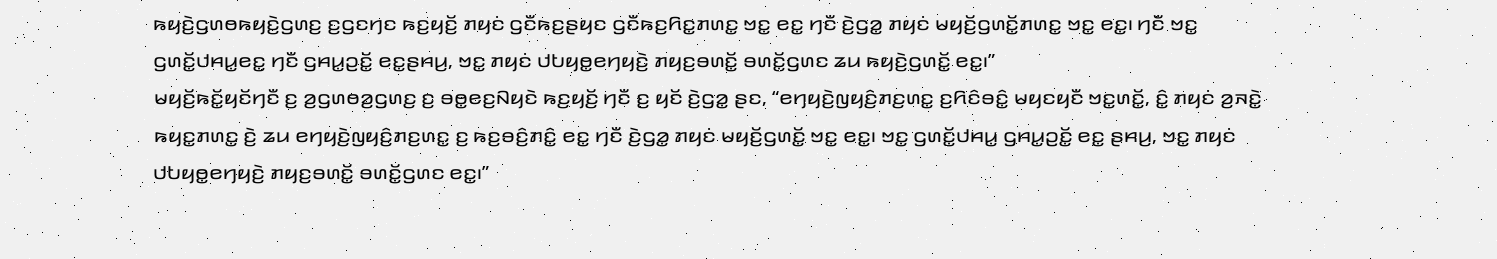ꤒꤟꤢꤧ꤬ꤞꤛꤥꤒꤟꤢꤧ꤬ꤞꤛꤢ꤬ ꤢ꤬ꤞꤢꤚꤢ ꤒꤢ꤬ꤟꤢꤩ꤬ ꤊꤟꤢꤦ ꤞꤢꤪꤒꤢ꤬ꤔꤟꤢ ꤞꤢꤪꤒꤢ꤬ꤖꤢ꤭ꤊꤛꤢ꤭ ꤠꤢ꤭ ꤕꤢ꤭ ꤚꤢꤪ ꤢꤧ꤬ꤞꤤ꤭ ꤊꤟꤢꤦ ꤗꤟꤢꤩ꤬ꤞꤛꤢꤩ꤭ꤊꤛꤢ꤭ ꤠꤢ꤭ ꤕꤢ꤭꤯ ꤚꤢꤪ ꤠꤢ꤭ ꤞꤛꤢꤩ꤭ꤓꤌꤣ꤭ꤕꤢ꤭ ꤚꤢꤪ ꤞꤌꤣ꤭ꤑꤢꤩ꤭ ꤕꤢ꤭ꤔꤌꤣ꤬, ꤠꤢ꤭ ꤊꤟꤢꤦ ꤓꤝꤟꤥ꤭ꤕꤚꤟꤢꤧ꤬ ꤊꤟꤢ꤬ꤋꤛꤢꤩ꤭ ꤋꤛꤢꤩ꤭ꤞꤛꤢ ꤘꤣ ꤒꤟꤢꤧ꤬ꤞꤛꤢꤩ꤭ ꤕꤢ꤭꤯”
ꤗꤟꤢꤩ꤬ꤒꤢꤩ꤭ꤟꤢꤩꤚꤢꤪ ꤢ꤬ ꤤ꤬ꤞꤛꤥꤤ꤬ꤞꤛꤢ꤬ ꤢ꤬ ꤋꤥ꤭ꤕꤢ꤬ꤡꤟꤢꤧ ꤒꤢ꤬ꤟꤢꤩ꤬ ꤚꤢꤪ ꤢ꤬ ꤟꤢꤩ ꤢꤧ꤬ꤞꤤ꤭ ꤔꤢ, “ꤕꤚꤟꤢꤧ꤬ꤜꤟꤢꤨ꤬ꤊꤢ꤬ꤛꤢ꤭ ꤢ꤬ꤖꤢꤨꤋꤢꤨ꤭ ꤗꤟꤢꤟꤢꤪ ꤠꤢ꤭ꤛꤢꤩ꤭, ꤢꤨ꤭ ꤊꤟꤢꤦ ꤤ꤬ꤏꤢꤧ꤭ ꤒꤟꤢ꤭ꤊꤛꤢ꤭ ꤢꤧ꤬ ꤘꤣ ꤕꤚꤟꤢꤧ꤬ꤜꤟꤢꤨ꤬ꤊꤢ꤬ꤛꤢ꤭ ꤢ꤬ ꤒꤢ꤬ꤋꤢꤨ꤬ꤊꤢꤨ꤭ ꤕꤢ꤭ ꤚꤢꤪ ꤢꤧ꤬ꤞꤤ꤭ ꤊꤟꤢꤦ ꤗꤟꤢꤩ꤬ꤞꤛꤢꤩ꤭ ꤠꤢ꤭ ꤕꤢ꤭꤯ ꤠꤢ꤭ ꤞꤛꤢꤩ꤭ꤓꤌꤣ꤭ ꤞꤌꤣ꤭ꤑꤢꤩ꤭ ꤕꤢ꤭ ꤔꤌꤣ꤬, ꤠꤢ꤭ ꤊꤟꤢꤦ ꤓꤝꤟꤥ꤭ꤕꤚꤟꤢꤧ꤬ ꤊꤟꤢ꤬ꤋꤛꤢꤩ꤭ ꤋꤛꤢꤩ꤭ꤞꤛꤢ ꤕꤢ꤭꤯”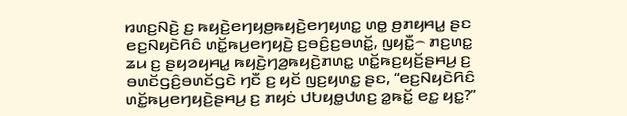ꤙꤛꤢ꤬ꤡꤢꤧ꤬ ꤢ꤬ ꤒꤟꤢꤧ꤬ꤕꤚꤟꤥ꤬ꤒꤟꤢꤧ꤬ꤕꤚꤟꤛꤢ꤭ ꤛꤥ꤭ ꤥ꤬ꤊꤟꤌꤣ꤭ ꤔꤢ ꤕꤢ꤬ꤡꤟꤢꤧꤖꤢꤨ ꤛꤢꤩ꤭ꤒꤣ꤬ꤕꤚꤟꤢꤧ꤬ ꤢ꤬ꤋꤢꤨ꤬ꤢ꤬ꤋꤛꤢꤩ꤭, ꤜꤟꤢꤪ꤭꤮ ꤊꤢ꤬ꤛꤢ꤭ ꤘꤣ ꤢ꤬ ꤔꤟꤤꤟꤌꤣ꤭ ꤒꤟꤢꤧ꤬ꤚꤤ꤬ꤒꤟꤢꤧ꤬ꤊꤛꤢ꤭ ꤛꤢꤩ꤭ꤒꤢ꤬ꤟꤢꤩ꤬ꤔꤌꤣ꤬ ꤢ꤬ ꤋꤛꤢꤩꤞꤢꤨ꤬ꤋꤛꤢꤩꤞꤢꤧ ꤚꤢꤪ ꤢ꤬ ꤟꤢꤩ ꤜꤢ꤬ꤟꤛꤢ꤭ ꤔꤢ, “ꤕꤢ꤬ꤡꤟꤢꤧꤖꤢꤨ ꤛꤢꤩ꤭ꤒꤣ꤬ꤕꤚꤟꤢꤧ꤬ꤔꤌꤣ꤬ ꤢ꤬ ꤊꤟꤢꤦ ꤓꤝꤟꤥ꤭ꤓꤛꤢ꤬ ꤤ꤭ꤒꤢꤩ꤭ ꤕꤢ꤭ ꤟꤢ꤭?”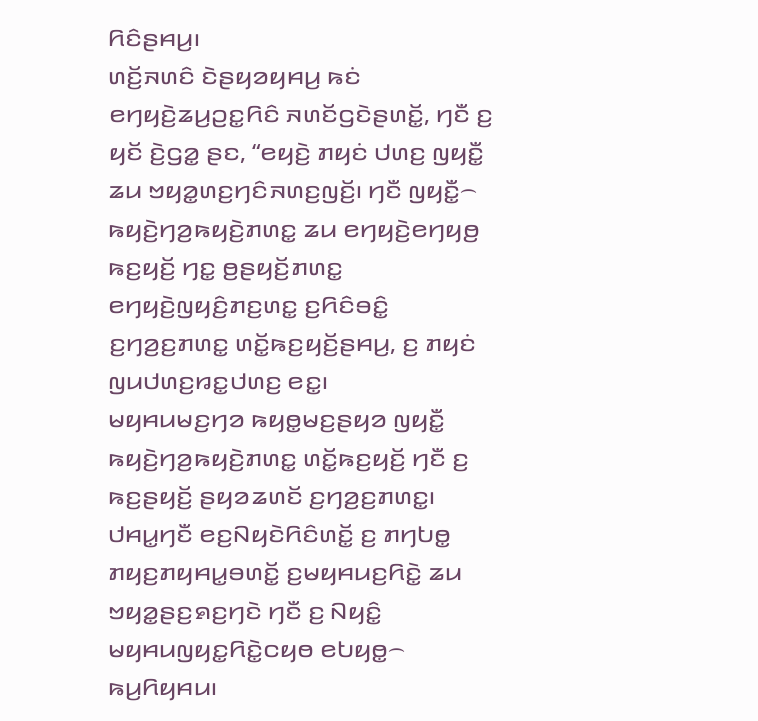ꤖꤢꤨꤔꤌꤣ꤬꤯
ꤛꤢꤩ꤬ꤏꤛꤢꤨ ꤢꤧꤔꤟꤤꤟꤌꤣ꤬ ꤒꤢꤦ ꤕꤚꤟꤢꤧ꤬ꤘꤣ꤬ꤑꤢ꤭ꤖꤢꤨ ꤏꤛꤢꤩꤞꤢꤧꤔꤛꤢꤩ꤭, ꤚꤢꤪ ꤢ꤬ ꤟꤢꤩ ꤢꤧ꤬ꤞꤤ꤭ ꤔꤢ, “ꤕꤟꤢꤧ꤬ ꤊꤟꤢꤦ ꤓꤛꤢ꤬ ꤜꤟꤢꤪ꤭ ꤘꤣ ꤠꤟꤤ꤭ꤛꤢ꤬ꤚꤢꤨꤏꤛꤢ꤬ꤜꤢꤩ꤬꤯ ꤚꤢꤪ ꤜꤟꤢꤪ꤭꤮ ꤒꤟꤢꤧ꤬ꤚꤤ꤬ꤒꤟꤢꤧ꤬ꤊꤛꤢ꤭ ꤘꤣ ꤕꤚꤟꤢꤧ꤬ꤕꤚꤟꤥ꤬ ꤒꤢ꤬ꤟꤢꤩ꤬ ꤚꤢ꤭ ꤥ꤬ꤔꤟꤢꤩ꤬ꤊꤛꤢ꤭ ꤕꤚꤟꤢꤧ꤬ꤜꤟꤢꤨ꤬ꤊꤢ꤬ꤛꤢ꤭ ꤢ꤬ꤖꤢꤨꤋꤢꤨ꤭ ꤢ꤬ꤚꤤ꤬ꤢ꤬ꤊꤛꤢ꤭ ꤛꤢꤩ꤭ꤒꤢ꤬ꤟꤢꤩ꤬ꤔꤌꤣ꤬, ꤢ꤬ ꤊꤟꤢꤦ ꤜꤣꤓꤛꤢ꤬ꤙꤢ꤭ꤓꤛꤢ꤬ ꤕꤢ꤭꤯
ꤗꤟꤌꤣꤗꤢ꤬ꤚꤤ ꤒꤟꤥ꤭ꤗꤢ꤬ꤔꤟꤤ ꤜꤟꤢꤪ꤭ ꤒꤟꤢꤧ꤬ꤚꤤ꤬ꤒꤟꤢꤧ꤬ꤊꤛꤢ꤭ ꤛꤢꤩ꤭ꤒꤢ꤬ꤟꤢꤩ꤬ ꤚꤢꤪ ꤢ꤬ ꤒꤢ꤬ꤔꤟꤢꤩ꤬ ꤔꤟꤤꤘꤛꤢꤩ ꤢ꤬ꤚꤤ꤬ꤢ꤬ꤊꤛꤢ꤭꤯
ꤓꤌꤣ꤭ꤚꤢꤪ ꤕꤢ꤬ꤡꤟꤢꤧꤖꤢꤨꤛꤢꤩ꤭ ꤢ꤬ ꤊꤚꤝꤥ꤭ ꤊꤟꤢ꤬ꤊꤟꤌꤣ꤭ꤋꤛꤢꤩ꤭ ꤢ꤬ꤗꤟꤌꤣꤢ꤬ꤖꤢꤧ꤭ ꤘꤣ ꤠꤟꤤ꤭ꤔꤢ꤬ꤎꤢ꤬ꤚꤢꤧ ꤚꤢꤪ ꤢ꤬ ꤡꤟꤢꤨ꤭ ꤗꤟꤌꤣꤜꤟꤢ꤭ꤖꤢꤧ꤭ꤍꤟꤥ ꤕꤝꤟꤥ꤭꤮ ꤒꤣ꤬ꤖꤟꤌꤣ꤯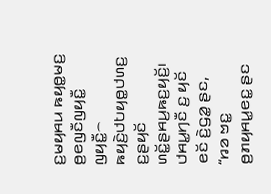ꤢ꤬ꤗꤟꤌꤣ ꤒꤟꤥ꤭ꤗꤢ꤬ ꤥ꤬ꤕꤜꤢꤪꤜꤟꤢꤪ꤭ ꤜꤟꤢꤪ꤭꤮ ꤒꤟꤢꤧ꤬ꤓꤝꤟꤥ꤭ꤓꤛꤢ꤬ ꤢ꤬ꤔꤟꤢꤩ ꤛꤢꤩ꤭ꤔꤌꤣ꤬ꤒꤢ꤬ꤟꤢꤩ꤬꤯
ꤓꤌꤣ꤭ꤚꤢꤪ ꤢ꤬ ꤟꤢꤩ ꤕꤢꤩ ꤢꤧ꤬ꤞꤤ꤭ ꤔꤢ, “ꤙꤤ ꤠꤢ꤭ ꤥ꤬ꤊꤟꤌꤣ꤭ꤕꤢ꤭ ꤔꤢ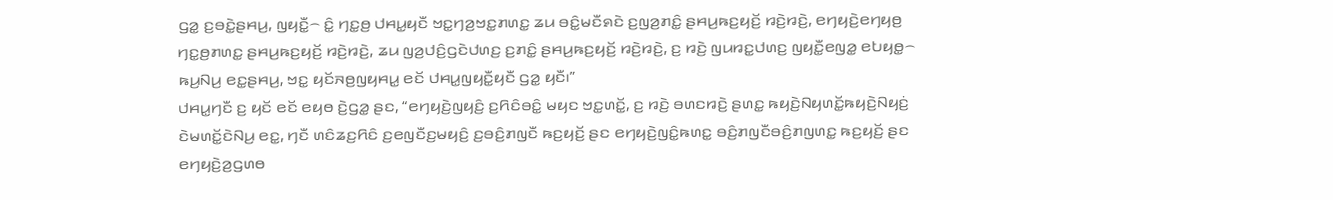ꤞꤤ꤭ ꤢ꤬ꤋꤢꤧ꤭ꤔꤌꤣ꤬, ꤜꤟꤢꤪ꤭꤮ ꤢꤨ꤭ ꤚꤢ꤭ꤥ꤬ ꤓꤌꤣ꤭ꤟꤢꤪ ꤠꤢ꤭ꤚꤤ꤬ꤠꤢ꤭ꤊꤛꤢ꤭ ꤘꤣ ꤋꤢꤨ꤭ꤗꤢꤪꤎꤢꤧ ꤢ꤬ꤜꤤ꤬ꤊꤢꤨ꤭ ꤔꤌꤣ꤬ꤒꤢ꤬ꤟꤢꤩ꤬ ꤙꤢꤧ꤬ꤙꤢꤧ꤬, ꤕꤚꤟꤢꤧ꤬ꤕꤚꤟꤥ꤬ ꤚꤢ꤭ꤥ꤬ꤊꤛꤢ꤭ ꤔꤌꤣ꤬ꤒꤢ꤬ꤟꤢꤩ꤬ ꤙꤢꤧ꤬ꤙꤢꤧ꤬, ꤘꤣ ꤜꤤ꤬ꤓꤢꤨ꤬ꤞꤢꤧꤓꤛꤢ꤬ ꤢ꤬ꤊꤢꤨ꤭ ꤔꤌꤣ꤬ꤒꤢ꤬ꤟꤢꤩ꤬ ꤙꤢꤧ꤬ꤙꤢꤧ꤬, ꤢ꤬ ꤙꤢꤧ꤬ ꤜꤣꤙꤢ꤭ꤓꤛꤢ꤬ ꤜꤟꤢꤪ꤭ꤕꤜꤤ꤭ ꤕꤝꤟꤥ꤭꤮ ꤒꤣ꤬ꤡꤣ꤬ ꤕꤢ꤭ꤔꤌꤣ꤬, ꤠꤢ꤭ ꤟꤢꤩꤏꤥ꤬ꤜꤟꤌꤣ꤭ ꤕꤢꤩ ꤓꤌꤣ꤭ꤜꤟꤢꤪ꤭ꤟꤢꤪ ꤞꤤ꤭ ꤟꤢꤪ꤯”
ꤓꤌꤣ꤭ꤚꤢꤪ ꤢ꤬ ꤟꤢꤩ ꤕꤢꤩ ꤕꤟꤥ ꤢꤧ꤬ꤞꤤ꤭ ꤔꤢ, “ꤕꤚꤟꤢꤧ꤬ꤜꤟꤢꤨ꤬ ꤢ꤬ꤖꤢꤨꤋꤢꤨ꤭ ꤗꤟꤢ ꤠꤢ꤭ꤛꤢꤩ꤭, ꤢ꤬ ꤙꤢꤧ꤬ ꤋꤛꤢꤙꤢꤧ꤬ ꤔꤛꤢ꤭ ꤒꤟꤢꤧ꤬ꤡꤟꤛꤢꤩ꤭ꤒꤟꤢꤧ꤬ꤡꤟꤢꤦ꤬ ꤢꤧꤗꤛꤢꤩ꤭ꤢꤧꤡꤣ꤬ ꤕꤢ꤭, ꤚꤢꤪ ꤛꤢꤨꤘꤢ꤬ꤖꤢꤨ ꤢ꤬ꤕꤜꤢꤪꤢ꤬ꤗꤟꤢꤨ꤬ ꤢ꤬ꤋꤢꤨ꤬ꤊꤜꤢꤪ ꤒꤢ꤬ꤟꤢꤩ꤬ ꤔꤢ ꤕꤚꤟꤢꤧ꤬ꤜꤢꤨ꤭ꤒꤛꤢ꤭ ꤋꤢꤨ꤬ꤊꤜꤢꤪꤋꤢꤨ꤬ꤊꤜꤛꤢ꤭ ꤒꤢ꤬ꤟꤢꤩ꤬ ꤔꤢ ꤕꤚꤟꤢꤧ꤬ꤤ꤬ꤞꤛꤥ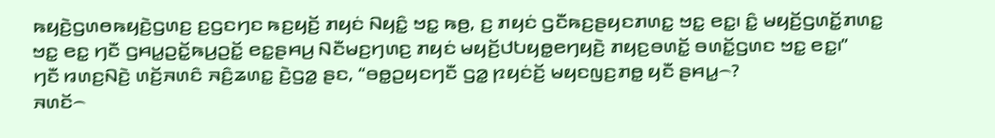ꤒꤟꤢꤧ꤬ꤞꤛꤥꤒꤟꤢꤧ꤬ꤞꤛꤢ꤬ ꤢ꤬ꤞꤢꤚꤢ ꤒꤢ꤬ꤟꤢꤩ꤬ ꤊꤟꤢꤦ ꤡꤟꤢꤨ꤭ ꤠꤢ꤭ ꤒꤥ꤬, ꤢ꤬ ꤊꤟꤢꤦ ꤞꤢꤪꤒꤢ꤬ꤔꤟꤢꤊꤛꤢ꤭ ꤠꤢ꤭ ꤕꤢ꤭꤯ ꤢꤨ꤭ ꤗꤟꤢꤩ꤬ꤞꤛꤢꤩ꤭ꤊꤛꤢ꤭ ꤠꤢ꤭ ꤕꤢ꤭ ꤚꤢꤪ ꤞꤌꤣ꤭ꤑꤢꤩ꤭ꤒꤣ꤬ꤑꤢꤩ꤭ ꤕꤢ꤭ꤔꤌꤣ꤬ ꤡꤢꤪꤗꤢ꤬ꤚꤛꤢ꤬ ꤊꤟꤢꤦ ꤗꤟꤢꤩ꤬ꤓꤝꤟꤥ꤭ꤕꤚꤟꤢꤧ꤬ ꤊꤟꤢ꤬ꤋꤛꤢꤩ꤭ ꤋꤛꤢꤩ꤭ꤞꤛꤢ ꤠꤢ꤭ ꤕꤢ꤭꤯”
ꤚꤢꤪ ꤙꤛꤢ꤬ꤡꤢꤧ꤬ ꤛꤢꤩ꤬ꤏꤛꤢꤨ ꤏꤢꤨ꤬ꤘꤛꤢ꤭ ꤢꤧ꤬ꤞꤤ꤭ ꤔꤢ, “ꤋꤥ꤭ꤑꤟꤢꤚꤢꤪ ꤞꤤ꤭ ꤐꤟꤢꤦꤢꤩ꤬ ꤗꤟꤢꤜꤢ꤬ꤊꤥ꤭ ꤟꤢꤪ ꤔꤌꤣ꤭꤮?
ꤏꤛꤢꤩ꤮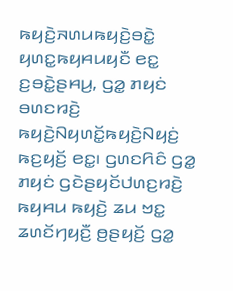ꤒꤟꤢꤧ꤬ꤏꤛꤣꤒꤟꤢꤧ꤬ꤋꤢꤧ꤭ ꤟꤛꤢ꤭ꤒꤟꤌꤣꤟꤢꤪ ꤕꤢ꤭ ꤢ꤬ꤋꤢꤧ꤭ꤔꤌꤣ꤬, ꤞꤤ꤭ ꤊꤟꤢꤦ ꤋꤛꤢꤙꤢꤧ꤬ ꤒꤟꤢꤧ꤬ꤡꤟꤛꤢꤩ꤭ꤒꤟꤢꤧ꤬ꤡꤟꤢꤦ꤬ ꤒꤢ꤬ꤟꤢꤩ꤬ ꤕꤢ꤭꤯ ꤞꤛꤢꤖꤢꤨ ꤞꤤ꤭ ꤊꤟꤢꤦ ꤞꤢꤧꤔꤟꤢꤩꤓꤛꤢ꤬ꤙꤢꤧ꤬ ꤒꤟꤌꤣ ꤒꤟꤢꤧ꤬ ꤘꤣ ꤠꤢ꤭ ꤘꤛꤢꤩꤚꤟꤢꤪ꤬ ꤥ꤬ꤔꤟꤢꤩ꤬ ꤞꤤ꤭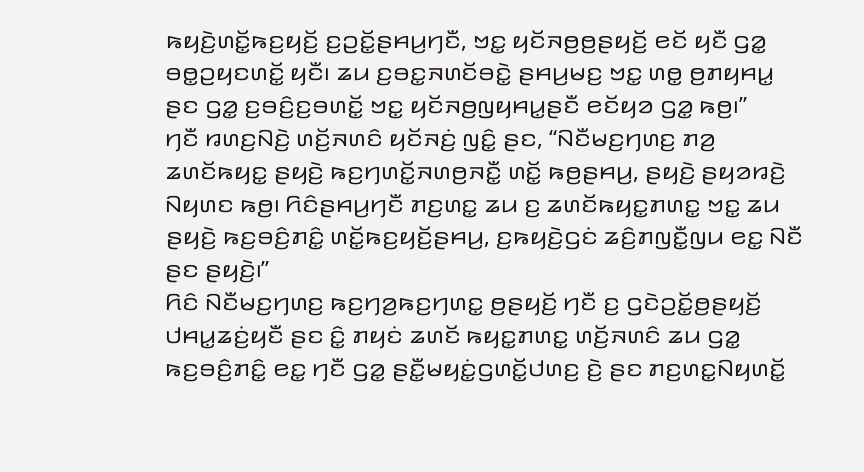ꤒꤟꤢꤧ꤬ꤛꤢꤩ꤭ꤒꤢ꤬ꤟꤢꤩ꤬ ꤢ꤬ꤑꤢꤩ꤭ꤔꤌꤣ꤬ꤚꤢꤪ, ꤠꤢ꤭ ꤟꤢꤩꤏꤥ꤬ꤥ꤬ꤔꤟꤢꤩ꤬ ꤕꤢꤩ ꤟꤢꤪ ꤞꤤ꤭ ꤋꤥ꤭ꤑꤟꤢꤛꤢꤩ꤭ ꤟꤢꤪ꤯ ꤘꤣ ꤢ꤬ꤋꤢ꤭ꤏꤛꤢꤩꤋꤢꤧ꤭ ꤔꤌꤣ꤬ꤗꤢ꤬ ꤠꤢ꤭ ꤛꤥ꤭ ꤥ꤬ꤊꤟꤌꤣ꤭ ꤔꤢ ꤞꤤ꤭ ꤢ꤬ꤋꤢꤨ꤬ꤢ꤬ꤋꤛꤢꤩ꤭ ꤠꤢ꤭ ꤟꤢꤩꤏꤥ꤬ꤜꤟꤌꤣ꤭ꤔꤢꤪ ꤕꤢꤩꤟꤤ ꤞꤤ꤭ ꤒꤥ꤬꤯”
ꤚꤢꤪ ꤙꤛꤢ꤬ꤡꤢꤧ꤬ ꤛꤢꤩ꤬ꤏꤛꤢꤨ ꤟꤢꤩꤏꤢꤦ꤬ ꤜꤢꤨ꤭ ꤔꤢ, “ꤡꤢꤪꤗꤢ꤬ꤚꤛꤢ꤬ ꤊꤤ꤬ ꤘꤛꤢꤩꤒꤟꤢ꤭ ꤔꤟꤢꤧ꤬ ꤒꤢ꤬ꤚꤛꤢꤩ꤭ꤏꤛꤥ꤬ꤏꤢꤪ꤭ ꤛꤢꤩ꤭ ꤒꤥ꤬ꤔꤌꤣ꤬, ꤔꤟꤢꤧ꤬ ꤔꤟꤤꤙꤢꤧ꤬ ꤡꤟꤛꤢ ꤒꤥ꤬꤯ ꤖꤢꤨꤔꤌꤣ꤬ꤚꤢꤪ ꤊꤢ꤬ꤛꤢ꤭ ꤘꤣ ꤢ꤬ ꤘꤛꤢꤩꤒꤟꤢ꤭ꤊꤛꤢ꤭ ꤠꤢ꤭ ꤘꤣ ꤔꤟꤢꤧ꤬ ꤒꤢ꤬ꤋꤢꤨ꤬ꤊꤢꤨ꤭ ꤛꤢꤩ꤭ꤒꤢ꤬ꤟꤢꤩ꤬ꤔꤌꤣ꤬, ꤢ꤬ꤒꤟꤢꤧ꤬ꤞꤢꤦ ꤘꤢꤨ꤬ꤊꤜꤢꤪ꤭ꤜꤣ ꤕꤢ꤭ ꤡꤢꤪ ꤔꤢ ꤔꤟꤢꤧ꤬꤯”
ꤖꤢꤨ ꤡꤢꤪꤗꤢ꤬ꤚꤛꤢ꤬ ꤒꤢ꤬ꤚꤤ꤬ꤒꤢ꤬ꤚꤛꤢ꤭ ꤥ꤬ꤔꤟꤢꤩ꤬ ꤚꤢꤪ ꤢ꤬ ꤞꤢꤧꤑꤢꤩ꤭ꤥ꤬ꤔꤟꤢꤩ꤬ ꤓꤌꤣ꤭ꤘꤢꤦ꤬ꤟꤢꤪ ꤔꤢ ꤢꤨ꤭ ꤊꤟꤢꤦ ꤘꤛꤢꤩ ꤒꤟꤢ꤭ꤊꤛꤢ꤭ ꤛꤢꤩ꤬ꤏꤛꤢꤨ ꤘꤣ ꤞꤤ꤭ ꤒꤢ꤬ꤋꤢꤨ꤬ꤊꤢꤨ꤭ ꤕꤢ꤭ ꤚꤢꤪ ꤞꤤ꤭ ꤔꤢꤪ꤭ꤗꤟꤢꤦ꤭ꤞꤛꤢꤩ꤭ꤓꤛꤢ꤬ ꤢꤧ꤬ ꤔꤢ ꤊꤢ꤬ꤛꤢ꤭ꤡꤟꤛꤢꤩ꤭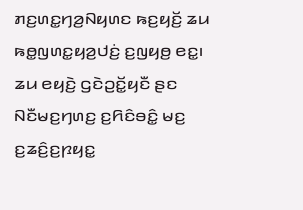ꤊꤢ꤬ꤛꤢ꤭ꤚꤤ꤬ꤡꤟꤛꤢ ꤒꤢ꤬ꤟꤢꤩ꤬ ꤘꤣ ꤒꤥ꤭ꤜꤛꤢ꤭ꤟꤤ꤬ꤓꤢꤦ꤬ ꤢ꤬ꤜꤟꤥ꤬ ꤕꤢ꤭꤯
ꤘꤣ ꤕꤟꤢꤧ꤬ ꤞꤢꤧꤑꤢꤩ꤭ꤟꤢꤪ ꤔꤢ ꤡꤢꤪꤗꤢ꤬ꤚꤛꤢ꤬ ꤢ꤬ꤖꤢꤨꤋꤢꤨ꤭ ꤗꤢ꤬ ꤢ꤬ꤘꤢꤨ꤬ꤢ꤬ꤐꤟꤢ꤭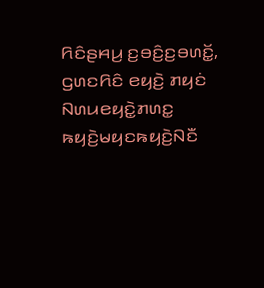ꤖꤢꤨꤔꤌꤣ꤬ ꤢ꤬ꤋꤢꤨ꤬ꤢ꤬ꤋꤛꤢꤩ꤭, ꤞꤛꤢꤖꤢꤨ ꤕꤟꤢꤧ꤬ ꤊꤟꤢꤦ ꤡꤛꤣꤕꤟꤢꤧ꤭ꤊꤛꤢ꤭ ꤒꤟꤢꤧ꤬ꤗꤟꤢꤒꤟꤢꤧ꤬ꤡꤢꤪ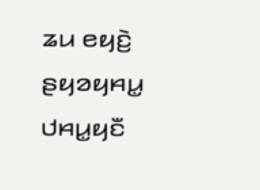ꤘꤣ ꤕꤟꤢꤧ꤬ ꤔꤟꤤꤟꤌꤣ꤭ ꤓꤌꤣ꤭ꤟꤢꤪ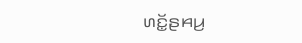ꤛꤢꤩ꤭ꤔꤌꤣ꤬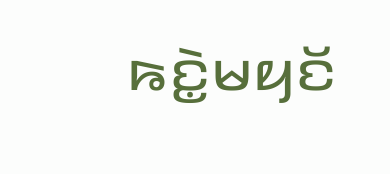ꤒꤢꤧ꤭ꤗꤟꤢꤩ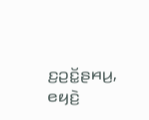ꤢ꤬ꤑꤢꤩ꤭ꤔꤌꤣ꤬, ꤕꤟꤢꤧ꤬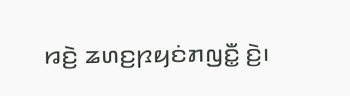ꤙꤢꤧ꤬ ꤘꤛꤢ꤬ꤐꤟꤢꤦꤊꤜꤢꤪ꤭ ꤢꤧ꤬꤯